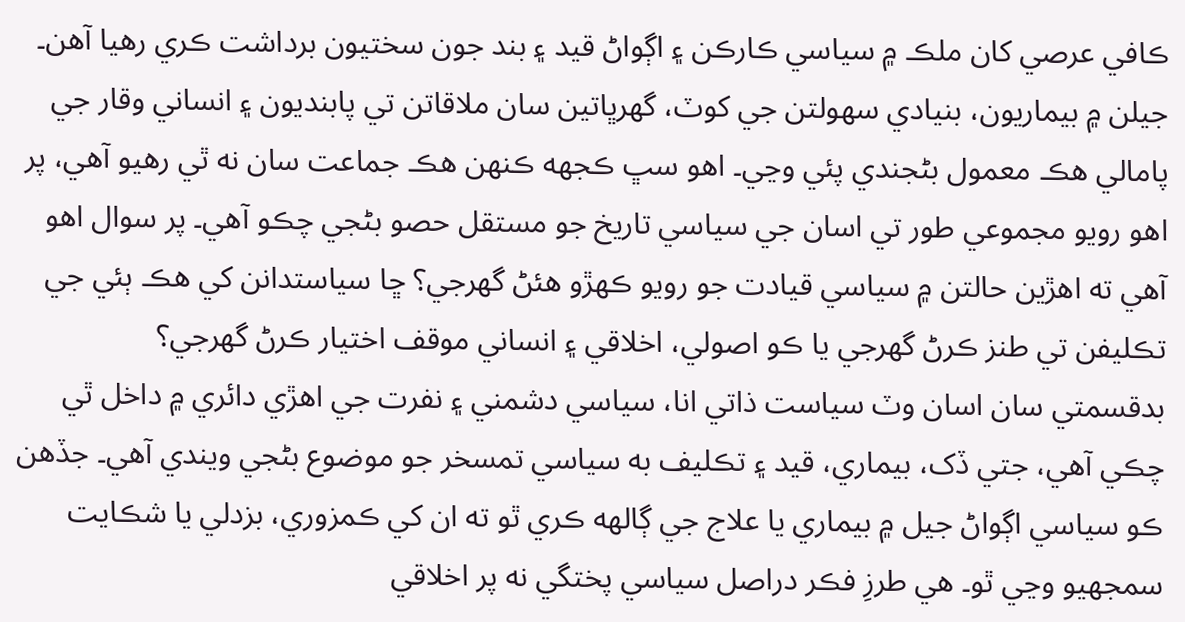ڪافي عرصي کان ملڪ ۾ سياسي ڪارڪن ۽ اڳواڻ قيد ۽ بند جون سختيون برداشت ڪري رهيا آهن۔ جيلن ۾ بيماريون، بنيادي سهولتن جي کوٽ، گهرڀاتين سان ملاقاتن تي پابنديون ۽ انساني وقار جي پامالي هڪ معمول بڻجندي پئي وڃي۔ اهو سڀ ڪجهه ڪنهن هڪ جماعت سان نه ٿي رهيو آهي، پر اهو رويو مجموعي طور تي اسان جي سياسي تاريخ جو مستقل حصو بڻجي چڪو آهي۔ پر سوال اهو آهي ته اهڙين حالتن ۾ سياسي قيادت جو رويو ڪهڙو هئڻ گهرجي؟ ڇا سياستدانن کي هڪ ٻئي جي تڪليفن تي طنز ڪرڻ گهرجي يا ڪو اصولي، اخلاقي ۽ انساني موقف اختيار ڪرڻ گهرجي؟
بدقسمتي سان اسان وٽ سياست ذاتي انا، سياسي دشمني ۽ نفرت جي اهڙي دائري ۾ داخل ٿي چڪي آهي، جتي ڏک، بيماري، قيد ۽ تڪليف به سياسي تمسخر جو موضوع بڻجي ويندي آهي۔ جڏهن ڪو سياسي اڳواڻ جيل ۾ بيماري يا علاج جي ڳالهه ڪري ٿو ته ان کي ڪمزوري، بزدلي يا شڪايت سمجهيو وڃي ٿو۔ هي طرزِ فڪر دراصل سياسي پختگي نه پر اخلاقي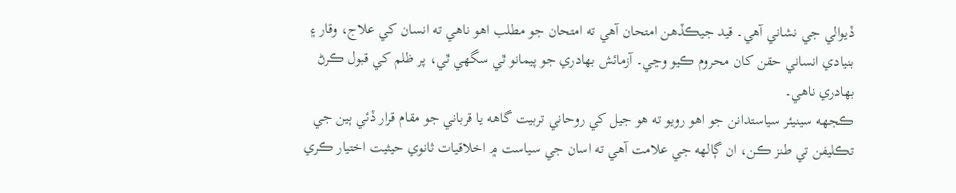ڏيوالي جي نشاني آهي۔ قيد جيڪڏهن امتحان آهي ته امتحان جو مطلب اهو ناهي ته انسان کي علاج، وقار ۽ بنيادي انساني حقن کان محروم ڪيو وڃي۔ آزمائش بهادري جو پيمانو ٿي سگهي ٿي، پر ظلم کي قبول ڪرڻ بهادري ناهي۔
ڪجهه سينيئر سياستدانن جو اهو رويو ته هو جيل کي روحاني تربيت گاهه يا قرباني جو مقام قرار ڏئي ٻين جي تڪليفن تي طنز ڪن، ان ڳالهه جي علامت آهي ته اسان جي سياست ۾ اخلاقيات ثانوي حيثيت اختيار ڪري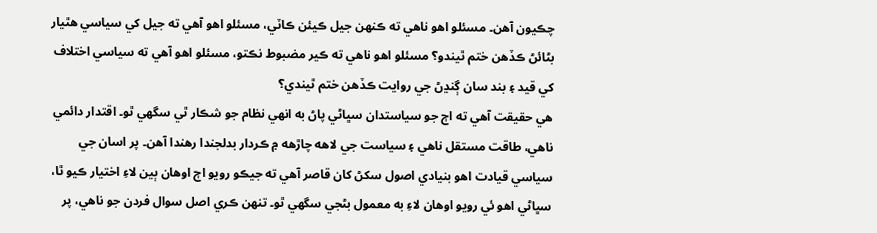چڪيون آهن۔ مسئلو اهو ناهي ته ڪنهن جيل ڪيئن ڪاٽي، مسئلو اهو آهي ته جيل کي سياسي هٿيار بڻائڻ ڪڏهن ختم ٿيندو؟ مسئلو اهو ناهي ته ڪير مضبوط نڪتو، مسئلو اهو آهي ته سياسي اختلاف کي قيد ۽ بند سان ڳنڍڻ جي روايت ڪڏهن ختم ٿيندي؟
هي حقيقت آهي ته اڄ جو سياستدان سڀاڻي پاڻ به انهي نظام جو شڪار ٿي سگهي ٿو۔ اقتدار دائمي ناهي، طاقت مستقل ناهي ۽ سياست جي لاهه چاڙهه ۾ ڪردار بدلجندا رهندا آهن۔ پر اسان جي سياسي قيادت اهو بنيادي اصول سکڻ کان قاصر آهي ته جيڪو رويو اڄ اوهان ٻين لاءِ اختيار ڪيو ٿا، سڀاڻي اهو ئي رويو اوهان لاءِ به معمول بڻجي سگهي ٿو۔ تنهن ڪري اصل سوال فردن جو ناهي، پر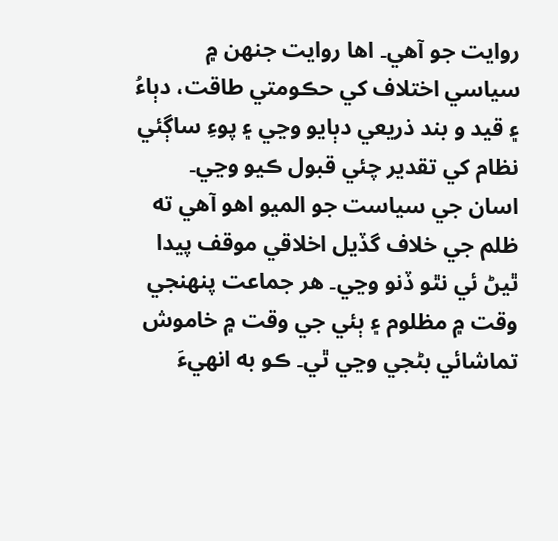روايت جو آهي۔ اها روايت جنهن ۾ سياسي اختلاف کي حڪومتي طاقت، دٻاءُ ۽ قيد و بند ذريعي دٻايو وڃي ۽ پوءِ ساڳئي نظام کي تقدير چئي قبول ڪيو وڃي۔
اسان جي سياست جو الميو اهو آهي ته ظلم جي خلاف گڏيل اخلاقي موقف پيدا ٿيڻ ئي نٿو ڏنو وڃي۔ هر جماعت پنهنجي وقت ۾ مظلوم ۽ ٻئي جي وقت ۾ خاموش تماشائي بڻجي وڃي ٿي۔ ڪو به انهيءَ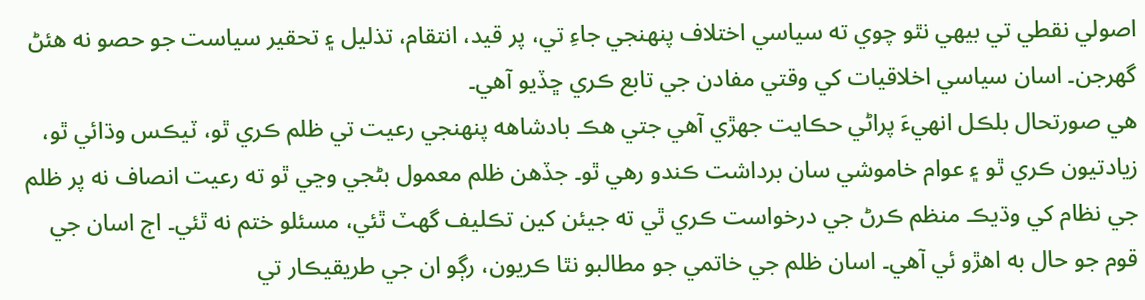اصولي نقطي تي بيهي نٿو چوي ته سياسي اختلاف پنهنجي جاءِ تي، پر قيد، انتقام، تذليل ۽ تحقير سياست جو حصو نه هئڻ گهرجن۔ اسان سياسي اخلاقيات کي وقتي مفادن جي تابع ڪري ڇڏيو آهي۔
هي صورتحال بلڪل انهيءَ پراڻي حڪايت جهڙي آهي جتي هڪ بادشاهه پنهنجي رعيت تي ظلم ڪري ٿو، ٽيڪس وڌائي ٿو، زيادتيون ڪري ٿو ۽ عوام خاموشي سان برداشت ڪندو رهي ٿو۔ جڏهن ظلم معمول بڻجي وڃي ٿو ته رعيت انصاف نه پر ظلم جي نظام کي وڌيڪ منظم ڪرڻ جي درخواست ڪري ٿي ته جيئن کين تڪليف گهٽ ٿئي، مسئلو ختم نه ٿئي۔ اڄ اسان جي قوم جو حال به اهڙو ئي آهي۔ اسان ظلم جي خاتمي جو مطالبو نٿا ڪريون، رڳو ان جي طريقيڪار تي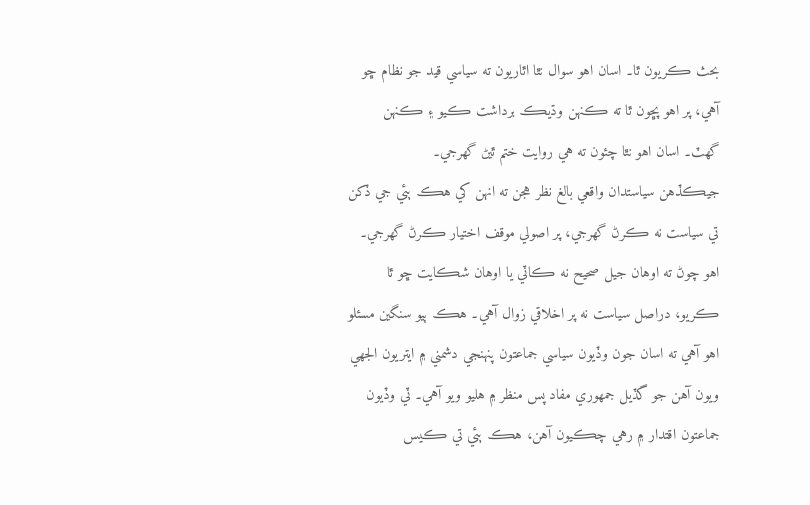بحث ڪريون ٿا۔ اسان اهو سوال نٿا اٿاريون ته سياسي قيد جو نظام ڇو آهي، پر اهو پڇون ٿا ته ڪنهن وڌيڪ برداشت ڪيو ۽ ڪنهن گهٽ۔ اسان اهو نٿا چئون ته هي روايت ختم ٿيڻ گهرجي۔
جيڪڏهن سياستدان واقعي بالغ نظر هجن ته انهن کي هڪ ٻئي جي ڏکن تي سياست نه ڪرڻ گهرجي، پر اصولي موقف اختيار ڪرڻ گهرجي۔ اهو چوڻ ته اوهان جيل صحيح نه ڪاٽي يا اوهان شڪايت ڇو ٿا ڪريو، دراصل سياست نه پر اخلاقي زوال آهي۔ هڪ ٻيو سنگين مسئلو اهو آهي ته اسان جون وڏيون سياسي جماعتون پنهنجي دشمني ۾ ايتريون الجهي ويون آهن جو گڏيل جمهوري مفاد پس منظر ۾ هليو ويو آهي۔ ٽي وڏيون جماعتون اقتدار ۾ رهي چڪيون آهن، هڪ ٻئي تي ڪيس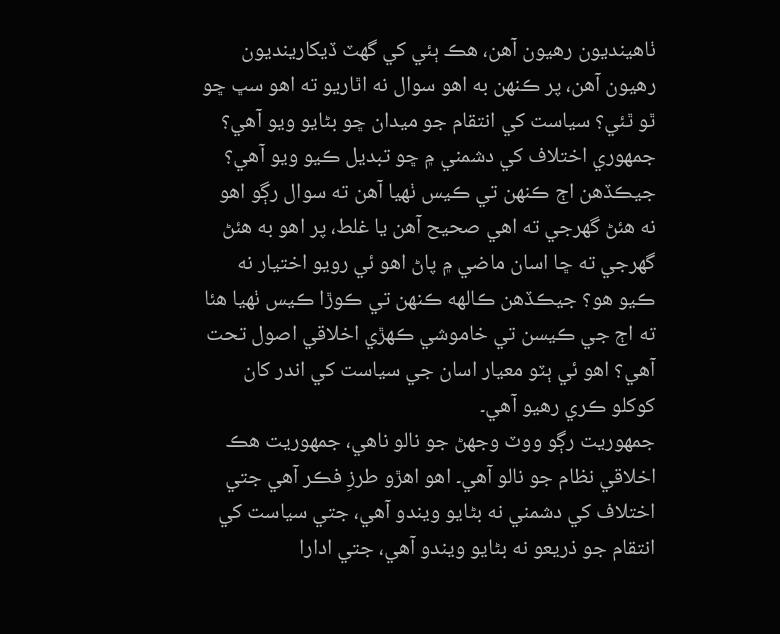ٺاهينديون رهيون آهن، هڪ ٻئي کي گهٽ ڏيکارينديون رهيون آهن، پر ڪنهن به اهو سوال نه اٿاريو ته اهو سڀ ڇو ٿو ٿئي؟ سياست کي انتقام جو ميدان ڇو بڻايو ويو آهي؟ جمهوري اختلاف کي دشمني ۾ ڇو تبديل ڪيو ويو آهي؟
جيڪڏهن اڄ ڪنهن تي ڪيس ٺهيا آهن ته سوال رڳو اهو نه هئڻ گهرجي ته اهي صحيح آهن يا غلط، پر اهو به هئڻ گهرجي ته ڇا اسان ماضي ۾ پاڻ اهو ئي رويو اختيار نه ڪيو هو؟ جيڪڏهن ڪالهه ڪنهن تي ڪوڙا ڪيس ٺهيا هئا ته اڄ جي ڪيسن تي خاموشي ڪهڙي اخلاقي اصول تحت آهي؟ اهو ئي ٻٽو معيار اسان جي سياست کي اندر کان کوکلو ڪري رهيو آهي۔
جمهوريت رڳو ووٽ وجهڻ جو نالو ناهي، جمهوريت هڪ اخلاقي نظام جو نالو آهي۔ اهو اهڙو طرزِ فڪر آهي جتي اختلاف کي دشمني نه بڻايو ويندو آهي، جتي سياست کي انتقام جو ذريعو نه بڻايو ويندو آهي، جتي ادارا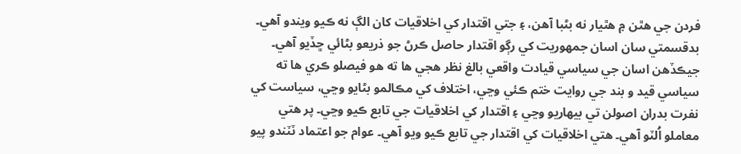فردن جي هٿن ۾ هٿيار نه بڻبا آهن، ۽ جتي اقتدار کي اخلاقيات کان الڳ نه ڪيو ويندو آهي۔ بدقسمتي سان اسان جمهوريت کي رڳو اقتدار حاصل ڪرڻ جو ذريعو بڻائي ڇڏيو آهي۔
جيڪڏهن اسان جي سياسي قيادت واقعي بالغ نظر هجي ها ته هو فيصلو ڪري ها ته سياسي قيد و بند جي روايت ختم ڪئي وڃي، اختلاف کي مڪالمو بڻايو وڃي، سياست کي نفرت بدران اصولن تي بيهاريو وڃي ۽ اقتدار کي اخلاقيات جي تابع ڪيو وڃي۔ پر هتي معاملو اُلٽو آهي۔ هتي اخلاقيات کي اقتدار جي تابع ڪيو ويو آهي۔ عوام جو اعتماد ٽٽندو پيو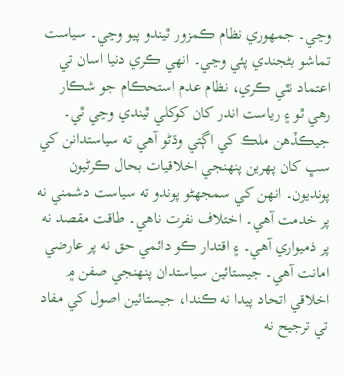وڃي۔ جمهوري نظام ڪمزور ٿيندو پيو وڃي۔ سياست تماشو بڻجندي پئي وڃي۔ انهي ڪري دنيا اسان تي اعتماد نٿي ڪري، نظام عدم استحڪام جو شڪار رهي ٿو ۽ رياست اندر کان کوکلي ٿيندي وڃي ٿي۔
جيڪڏهن ملڪ کي اڳتي وڌڻو آهي ته سياستدانن کي سڀ کان پهرين پنهنجي اخلاقيات بحال ڪرڻيون پونديون۔ انهن کي سمجهڻو پوندو ته سياست دشمني نه پر خدمت آهي۔ اختلاف نفرت ناهي۔ طاقت مقصد نه پر ذميواري آهي۔ ۽ اقتدار ڪو دائمي حق نه پر عارضي امانت آهي۔ جيستائين سياستدان پنهنجي صفن ۾ اخلاقي اتحاد پيدا نه ڪندا، جيستائين اصول کي مفاد تي ترجيح نه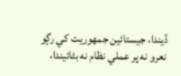ڏيندا، جيستائين جمهوريت کي رڳو نعرو نه پر عملي نظام نه بڻائيندا،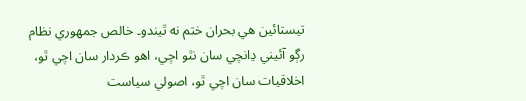تيستائين هي بحران ختم نه ٿيندو۔ خالص جمهوري نظام رڳو آئيني ڍانچي سان نٿو اچي، اهو ڪردار سان اچي ٿو، اخلاقيات سان اچي ٿو، اصولي سياست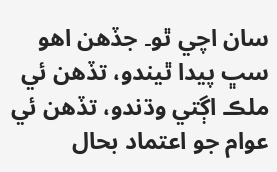سان اچي ٿو۔ جڏهن اهو سڀ پيدا ٿيندو، تڏهن ئي ملڪ اڳتي وڌندو، تڏهن ئي عوام جو اعتماد بحال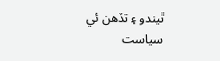ٿيندو ۽ تڏهن ئي سياست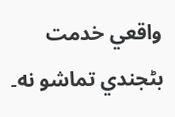واقعي خدمت بڻجندي تماشو نه۔